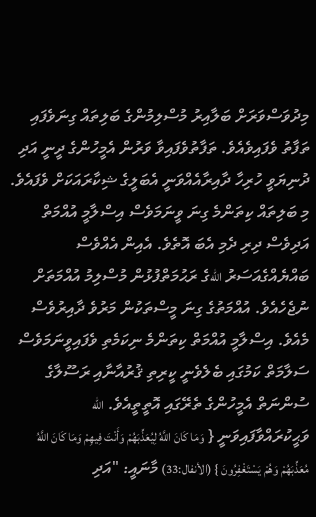މިދުވަސްވަރަށް ބަލާއިރު މުސްލިމުންގެ ބަލިތައް ގިނަވެފައި ތަފާތު ވެފައިވެއެވެ. ތަފާތުވެފައިވާ ވަރުން އެމީހުންގެ ދީނީ އަދި ދުނިޔަވީ ހުރިހާ ދާއިރާއެއްވަނީ އެބަލީގެ ޝިކާރައަކަށް ވެފައެވެ. މި ބަލިތައް ކިތަންމެ ގިނަ ވީނަމަވެސް އިސްލާމީ އުއްމަތް އަދިވެސް ދިރި ދެމި އެބަ އޮތެވެ. އެއިން އެއްވެސް ބައްޔެއްގެއަސަރު اللهގެ ރަޙުމަތްފުޅުން މުސްލިމު އުއްމަތަށް ނުޖެހެއެވެ. އުއްމަތުގެ ގިނަ މީސްތަކުން މަރުވެ ދާއިރުވެސް މެއެވެ. އިސްލާމީ އުއްމަތް ކިތަންމެ ނިކަމެތި ވެފައިވީނަމަވެސް ސަލާމަތް ކަމުގައި ބެލެވެނީ ކީރިތި ޤުރުއާނާއި ރަސޫލާގެ ސުންނަތް އެމީހުންގެ ތެރޭގައި އޮތީތީއެވެ. الله ވަޙީކުރައްވާފައިވަނީ { وَمَا كَانَ اللَّهُ لِيُعَذِّبَهُمْ وَأَنْتَ فِيهِمْ وَمَا كَانَ اللَّهُ مُعَذِّبَهُمْ وَهُمْ يَسْتَغْفِرُونَ } (الأنفال:33) މާނައީ: "އަދި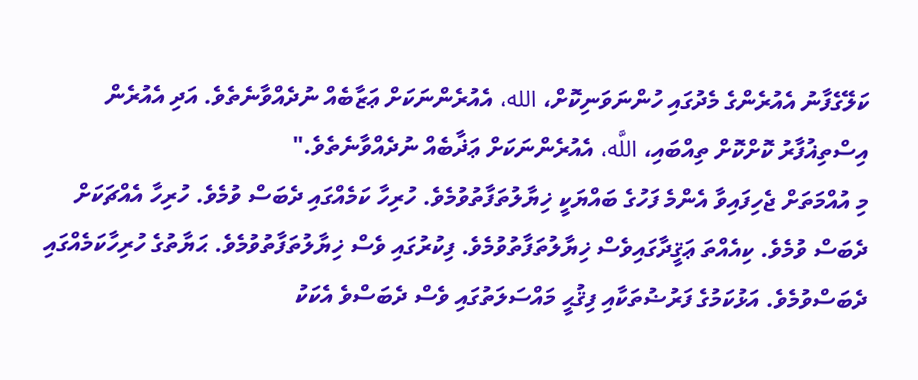ކަލޭގެފާނު އެއުރެންގެ މެދުގައި ހުންނަވަނިކޮށް، الله، އެއުރެންނަކަށް ޢަޒާބެއް ނުދެއްވާނެތެވެ. އަދި އެއުރެން އިސްތިޣުފާރު ކޮށްކޮށް ތިއްބައި، اللَّه، އެއުރެންނަކަށް ޢަޛާބެއް ނުދެއްވާނެތެވެ."
މި އުއްމަތަށް ޖެހިފައިވާ އެންމެ ފަހުގެ ބައްޔަކީ ޚިޔާލުތަފާތުވުމެވެ. ހުރިހާ ކަމެއްގައި ދެބަސް ވުމެވެ. ހުރިހާ އެއްޗަކަށް ދެބަސް ވުމެވެ. ކިއެއްތަ ޢަޤީދާގައިވެސް ޚިޔާލުތަފާތުވުމެވެ. ފިކުރުގައި ވެސް ޚިޔާލުތަފާތުވުމެވެ. ޙަޔާތުގެ ހުރިހާކަމެއްގައި ދެބަސްވުމެވެ. އަޅުކަމުގެ ފަރުޟުތަކާއި ފިޤުޙީ މައްސަލަތުގައި ވެސް ދެބަސްވެ އެކަކު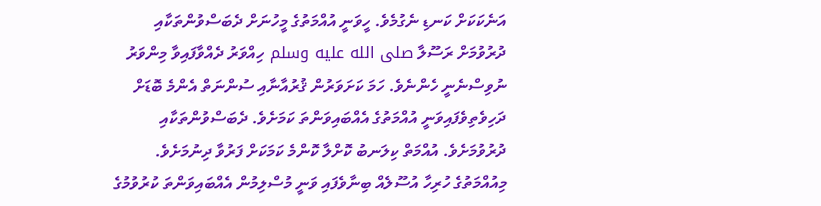އަނެކަކަށް ކަނޑި ނެގުމެވެ. ހީވަނީ އުއްމަތުގެ މީހުނަށް ދެބަސްވުންތަކާއި ދުރުވުމަށް ރަސޫލާ صلى الله عليه وسلم ހިއްވަރު ދެއްވާފައިވާ މިންވަރު ނުވިސްނެނީ ހެންނެވެ. ހަމަ ކަށަވަރުން ޤުރުއާނާއި ސުންނަތް އެންމެ ބޮޑަށް ދަހިވެތިވެފައިވަނީ އުއްމަތުގެ އެއްބައިވަންތަ ކަމަށެވެ. ދެބަސްވުންތަކާއި ދުރުވުމަށެވެ. އުއްމަތް ކިލަނބު ކޮށްލާ ކޮންމެ ކަމަކަށް ފަރުވާ ދިނުމަށެވެ. މިއުއްމަތުގެ ހުރިހާ އުސޫލެއް ބިނާވެފައި ވަނީ މުސްލިމުން އެއްބައިވަންތަ ކުރުވުމުގެ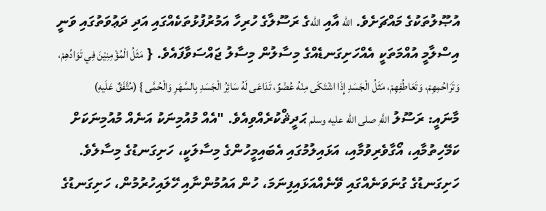އުޞޫލުތަކުގެ މައްޗަށެވެ. الله އާއި اللهގެ ރަސޫލާގެ ހުރިހާ އަމުރުފުޅުތަކެއްގައި އަދި ދަޢުވަތުގައި ވަނީ އިސްލާމީ އުއްމަތަކީ އެއްހަށިގަނޑެއްގެ މިސާލުން މިސާލު ޖައްސަވާފައެވެ. { مَثَلُ الْمُؤْمِنِيْنَ فِي تَوَادِّهِمْ، وَتَرَاحُمِهِمْ، وَتَعَاطُفِهِمْ، مَثَلُ الْجَسَدِ إِذَا اشْتَكَى مِنْهُ عُضْوٌ، تَدَاعَى لَهُ سَائِرُ الْجَسَدِ بِالسَّهَرِ وَالْحُمَّى } (مُتَّفَقٌ عَلَيهِ) މާނައީ: ރަސޫލު اللَّهِ صلى الله عليه وسلم ޙަދީޘްކުރެއްވިއެވެ. "އެއް މުއުމިނަކު އަނެއް މުއުމިނަކަށް ކަމޭހިތުމާއި، އޯގާވެރިވުމާއި، އަޅައިލުމުގައި އެބައިމީހުންގެ މިސާލަކީ، ހަށިގަނޑުގެ މިސާލެވެ. ހަށިގަނޑުގެ ގުނަވަނެއްގައި ވޭނެއްއަޅައިފިނަމަ، ހުން އައުމުންނާއި ހޭލައިހުރުމުން، ހަށިގަނޑުގެ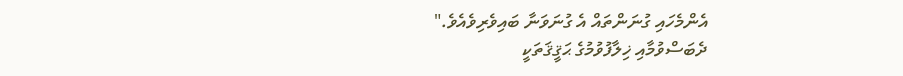އެންމެހައި ގުނަންތައް އެ ގުނަވަނާ ބައިވެރިވެއެވެ."
ދެބަސްވުމާއި ޚިލާފުވުމުގެ ޙަޤީޤަތަކީ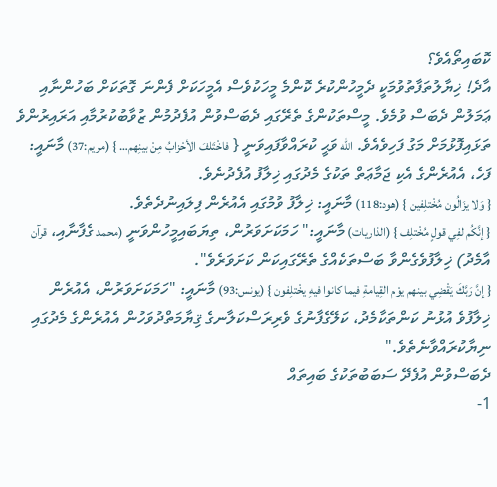ކޮބައިތޯއެވެ؟
އާދެ! ޚިޔާލުތަފާތުވުމަކީ ދެމީހުންކުރެ ކޮންމެ މީހަކުވެސް އެމީހަކަށް ފެންނަ ގޮތަކަށް ބަހުންނާއި ޢަމަލުން ދެބަސް ވުމެވެ. މީސްތަކުންގެ ތެރޭގައި ދެބަސްވުން އުފެދުމުން ޒުވާބުކުރުމާއި އަރައިރުންވެ ތަޅައިފޮޅުމަށް މަގު ފަހިވެއެވެ. الله ވަޙީ ކުރައްވާފައިވަނީ { فاخْتَلفَ الأحْزابُ مِنْ بينِهم… } (مريم:37) މާނައީ: ފަހެ، އެއުރެންގެ އެކި ޖަމާޢަތް ތަކުގެ މެދުގައި ޚިލާފު އުފެދުނެވެ.
{ وَلا يزَالُون مُخْتلِفين } (هود:118) މާނައީ: ޚިލާފު ވުމުގައި އެއުރެން ފިލައިނުދެތެވެ.
{ إنَّكُم لفِي قولٍ مُخْتلِف } (الذاريات) މާނައީ:" ހަމަކަށަވަރުން، ތިޔަބައިމީހުންވަނީ (محمد ގެފާނާއި، قرآن އާމެދު) ޚިލާފުވެގެންވާ ބަސްތަކެއްގެ ތެރޭގައިކަން ކަށަވަރެވެ".
{ إنَّ رَبَّكَ يَقْضِي بينهم يوْم القِيامةِ فيما كانوا فيهِ يخْتلِفون } (يونس:93) މާނައީ: "ހަމަކަށަވަރުން، އެއުރެން ޚިލާފުވެ އުޅުނު ކަންތަކާމެދު، ކަލޭގެފާނުގެ ވެރިރަސްކަލާނގެ ޤިޔާމަތްދުވަހުން އެއުރެންގެ މެދުގައި ނިޔާކުރައްވާނެތެވެ."
ދެބަސްވުން އުފެދޭ ސަބަބުތަކުގެ ބައިތައް
1-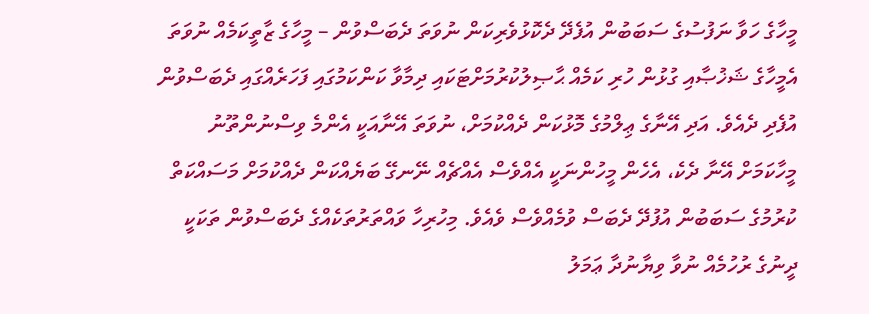މީހާގެ ހަވާ ނަފުސުގެ ސަބަބުން އުފެދޭ ދެކޮޅުވެރިކަން ނުވަތަ ދެބަސްވުން – މީހާގެ ޒާތީކަމެއް ނުވަތަ އެމީހާގެ ޝަޚުޞާއި ގުޅުން ހުރި ކަމެއް ޙާޞިލުކުރުމަށްޓަކައި ދިމާވާ ކަންކަމުގައި ފަހަރެއްގައި ދެބަސްވުން އުފެދި ދެއެވެ. އަދި އޭނާގެ ޢިލްމުގެ މޮޅުކަން ދެއްކުމަށް، ނުވަތަ އޭނާއަކީ އެންމެ ވިސްނުންތޫނު މީހާކަމަށް އޭނާ ދެކެ، އެހެން މީހުންނަކީ އެއްވެސް އެއްޗެއް ނޭނގޭ ބަޔެއްކަން ދެއްކުމަށް މަސައްކަތް ކުރުމުގެ ސަބަބުން އުފުދޭ ދެބަސް ވުމެއްވެސް ވެއެވެ. މިހުރިހާ ވައްތަރުތަކެއްގެ ދެބަސްވުން ތަކަކީ ދީނުގެ ރުހުމެއް ނުވާ ވިޔާނުދާ ޢަމަލު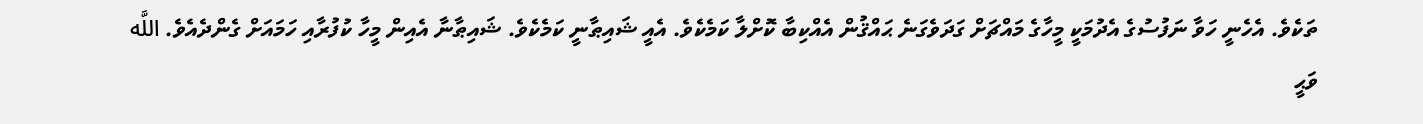ތަކެވެ. އެހެނީ ހަވާ ނަފުސުގެ އެދުމަކީ މީހާގެ މައްޗަށް ގަދަވެގަނެ ޙައްޤުން އެއްކިބާ ކޮށްލާ ކަމެކެވެ. އެއީ ޝައިޠާނީ ކަމެކެވެ. ޝައިޠާނާ އެއިން މީހާ ކުފުރާއި ހަމައަށް ގެންދެއެވެ. اللَّه ވަޙީ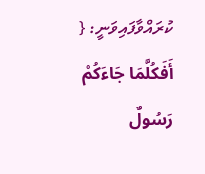ކުރައްވާފައިވަނީ: { أَفَكُلَّمَا جَاءَكُمْ رَسُولٌ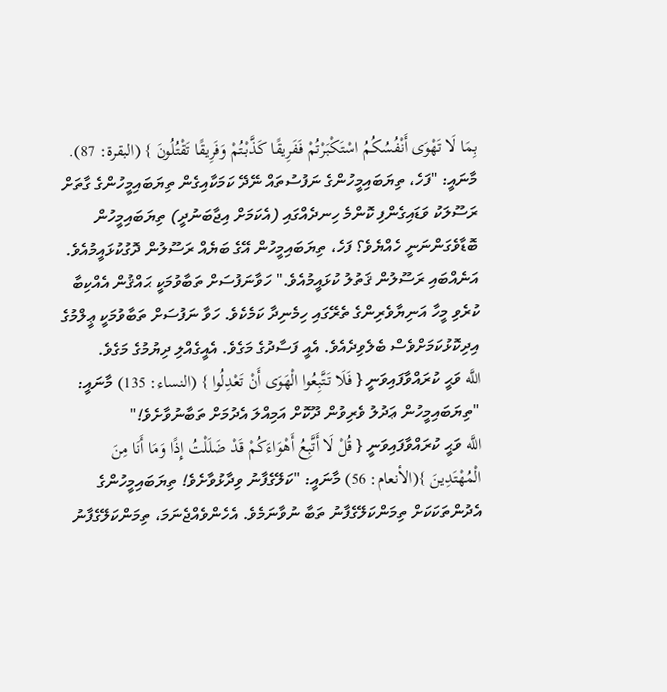بِمَا لَا تَهْوَى أَنْفُسُكُمُ اسْتَكْبَرْتُمْ فَفَرِيقًا كَذَّبْتُمْ وَفَرِيقًا تَقْتُلُونَ } (البقرة: 87). މާނައީ: "ފަހެ، ތިޔަބައިމީހުންގެ ނަފުސުތައް ނޭދޭ ކަމަކާއިގެން ތިޔަބައިމީހުންގެ ގާތަށް ރަސޫލަކު ވަޑައިގެންފި ކޮންމެ ހިނދެއްގައި (އެކަމަށް އިޖާބަނުދީ) ތިޔަބައިމީހުން ބޮޑާވެގަންނަނީ ހެއްޔެވެ؟ ފަހެ، ތިޔަބައިމީހުން އޭގެ ބަޔެއް ރަސޫލުން ދޮގުކުޅައީމުއެވެ. އަނެއްބައި ރަސޫލުން ޤަތުލު ކުޅައީމުއެވެ." ހަވާނަފުސަށް ތަބާވުމަކީ ޙައްޤުން އެއްކިބާ ކުރެވި މީހާ އަނިޔާވެރިންގެ ތެރޭގައި ހިމެނިދާ ކަމެކެވެ. ހަވާ ނަފުސަށް ތަބާވުމަކީ ޢީލްމުގެ އިދިކޮޅުކަމަށްވެސް ބެލެވިދެއެވެ. އެއީ ފަސާދުގެ މަގެވެ. އެއީގެއްލި ދިޔުމުގެ މަގެވެ.
اللَّه ވަޙީ ކުރައްވާފައިވަނީ { فَلَا تَتَّبِعُوا الْهَوَى أَنْ تَعْدِلُوا } (النساء: 135) މާނައީ: "ތިޔަބައިމީހުން ޢަދުލު ވެރިވުން ދޫކޮށް އަމިއްލަ އެދުމަށް ތަބާނުވާށެވެ!"
اللَّه ވަޙީ ކުރައްވާފައިވަނީ { قُلْ لَا أَتَّبِعُ أَهْوَاءَكُمْ قَدْ ضَلَلْتُ إِذًا وَمَا أَنَا مِنَ الْمُهْتَدِينَ }(الأنعام: 56) މާނައީ: "ކަލޭގެފާނު ވިދާޅުވާށެވެ! ތިޔަބައިމީހުންގެ އެދުންތަކަކަށް ތިމަންކަލޭގެފާނު ތަބާ ނުވާނަމެވެ. އެހެންވެއްޖެނަމަ، ތިމަންކަލޭގެފާނު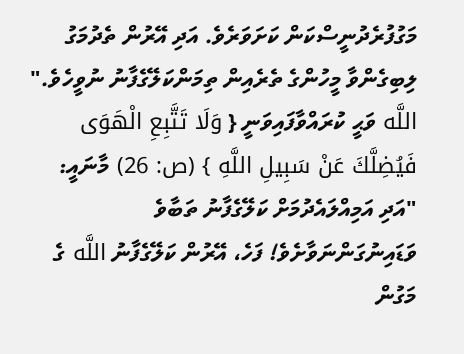މަގުފުރެދުނީސްކަން ކަށަވަރެވެ. އަދި އޭރުން ތެދުމަގު ލިބިގެންވާ މީހުންގެ ތެރެއިން ތިމަންކަލޭގެފާނު ނުވީހެވެ."
اللَّه ވަޙީ ކުރައްވާފައިވަނީ { وَلَا تَتَّبِعِ الْهَوَى فَيُضِلَّكَ عَنْ سَبِيلِ اللَّهِ } (ص: 26) މާނައީ: "އަދި އަމިއްލައެދުމަށް ކަލޭގެފާނު ތަބާވެ ވަޑައިނުގަންނަވާށެވެ! ފަހެ، އޭރުން ކަލޭގެފާނު اللَّه ގެ މަގުން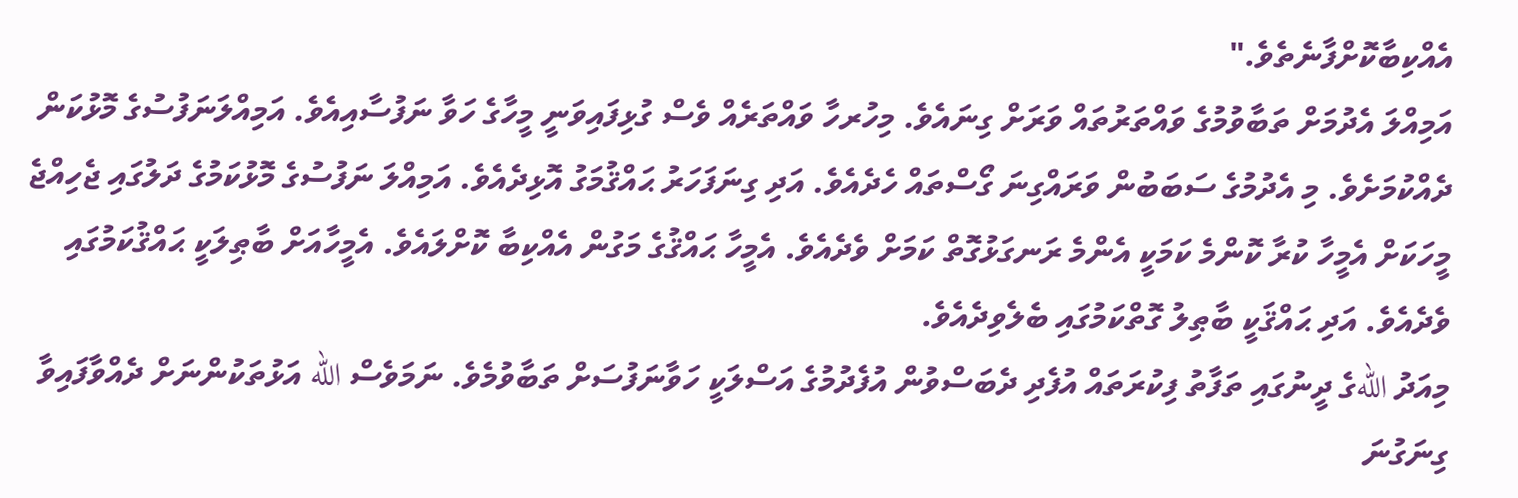އެއްކިބާކޮށްފާނެތެވެ."
އަމިއްލަ އެދުމަށް ތަބާވުމުގެ ވައްތަރުތައް ވަރަށް ގިނައެވެ. މިހުރހާ ވައްތަރެއް ވެސް ގުޅިފައިވަނީ މީހާގެ ހަވާ ނަފުސާއިއެވެ. އަމިއްލަނަފުސުގެ މޮޅުކަން ދެއްކުމަށެވެ. މި އެދުމުގެ ސަބަބުން ވަރައްގިނަ ގޯސްތައް ހެދެއެވެ. އަދި ގިނަފަހަރު ޙައްޤުމަގު އޮޅިދެއެވެ. އަމިއްލަ ނަފުސުގެ މޮޅުކަމުގެ ދަލުގައި ޖެހިއްޖެ މީހަކަށް އެމީހާ ކުރާ ކޮންމެ ކަމަކީ އެންމެ ރަނގަޅުގޮތް ކަމަށް ވެދެއެވެ. އެމީހާ ޙައްޤުގެ މަގުން އެއްކިބާ ކޮށްލައެވެ. އެމީހާއަށް ބާޠިލަކީ ޙައްޤުކަމުގައި ވެދެއެވެ. އަދި ޙައްޤަކީ ބާޠިލު ގޮތްކަމުގައި ބެލެވިދެއެވެ.
މިއަދު اللهގެ ދީނުގައި ތަފާތު ފިކުރަތައް އުފެދި ދެބަސްވުން އުފެދުމުގެ އަސްލަކީ ހަވާނަފުސަށް ތަބާވުމެވެ. ނަމަވެސް الله އަޅުތަކުންނަށް ދެއްވާފައިވާ ގިނަގުނަ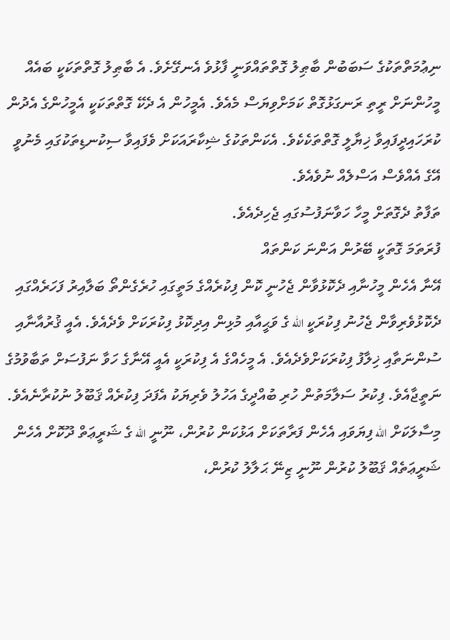ނިޢުމަތްތަކުގެ ސަބަބުން ބާޠިލު ގޮތްތައްވަނީ ފާޅުވެ އެނގޭށެވެ. އެ ބާޠިލު ގޮތްތަކަކީ ބައެއް މީހުންނަށް ރީތި ރަނގަޅުގޮތް ކަމަށްވިޔަސް މެއެވެ. އެމީހުން އެ ދެކޭ ގޮތްތަކަކީ އެމީހުންގެ އެދުން ކުރަހައިދީފައިވާ ޚިޔާލީ ގޮތްތަކެކެވެ. އެކަންތަކުގެ ޝިކާރައަކަށް ވެފައިވާ ސިކުނޑިތަކުގައި މެނުވީ އޭގެ އެއްވެސް އަސްލެއް ނުވެއެވެ.
ތަފާތު ދެގޮތަށް މީހާ ހަވާނަފުސުގައި ޖެހިދެއެވެ.
ފުރަތަމަ ގޮތަކީ ބޭރުން އަންނަ ކަންތައް
އޭނާ އެހެން މީހުނާއި ދެކޮޅުވާން ޖެހުނީ ކޮން ފިކުރެއްގެ މަތީގައި ހުރެގެންތޯ ބަލާއިރު ފަހަރެއްގައި ދެކޮޅުވެރިވާން ޖެހުނު ފިކުރަކީ الله ގެ ވަޙީއާއި މުޅިން އިދިކޮޅު ފިކުރަކަށް ވެދެއެވެ. އެއީ ޤުރުއާނާއި ސުންނަތާއި ޚިލާފު ފިކުރަކަށްވެދެއެވެ. އެ މީހެއްގެ އެ ފިކުރަކީ އެއީ އޭނާގެ ހަވާ ނަފުސަށް ތަބާވުމުގެ ނަތީޖާއެވެ. ފިކުރު ސަލާމަތުން ހުރި ބުއްދީގެ އަހުލު ވެރިޔަކު އެފަދަ ފިކުރެއް ޤަބޫލު ނުކުރާނެއެވެ. މިސާލަކަށް الله ފިޔަވައި އެހެން ފަރާތަކަށް އަޅުކަން ކުރުން، ނޫނީ الله ގެ ޝަރީޢަތް ދޫކޮށް އެހެން ޝަރީޢަތެއް ޤަބޫލު ކުރުން ނޫނީ ޒިނޭ ޙަލާލު ކުރުން،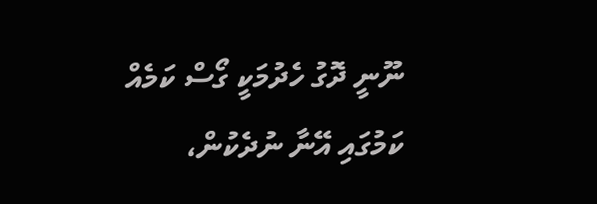ނޫނީ ދޮގު ހެދުމަކީ ގޯސް ކަމެއް ކަމުގައި އޭނާ ނުދެކުން،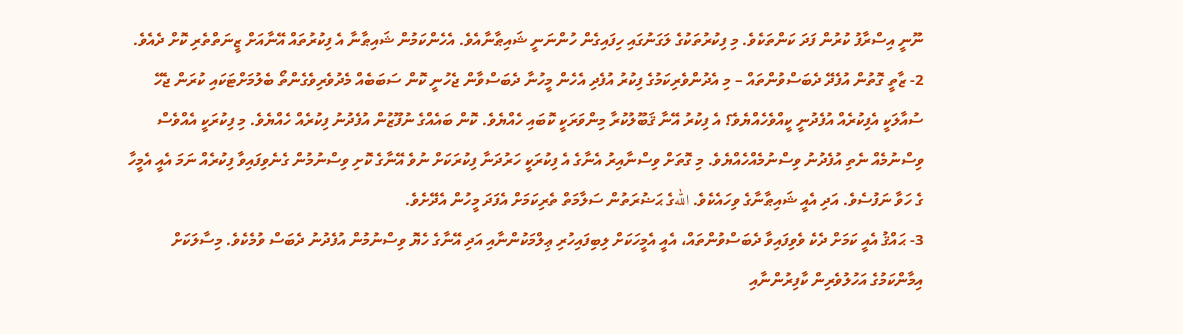ނޫނީ އިސްރާފު ކުރުން ފަދަ ކަންތަކެވެ. މި ފިކުރުތަކުގެ ލަގަނުގައި ހިފައިގެން ހުންނަނީ ޝައިޠާނާއެވެ. އެހެންކަމުން ޝައިޠާނާ އެ ފިކުރުތައް އޭނާއަށް ޒީނަތްތެރި ކޮށް ދެއެވެ.
2- ޒާތީ ގޮތުން އުފެދޭ ދެބަސްވުންތައް – މި އެދުންވެރިކަމުގެ ފިކުރު އުފެދި އެހެން މީހުނާ ދެބަސްވާން ޖެހުނީ ކޮން ސަބަބެއް މެދުވެރިވެގެންތޯ ބެލުމަށްޓަކައި ކުރަން ޖެހޭ ސުއާލަކީ އެފިކުރެއް އުފެދުނީ ކީއްވެހެއްޔެވެ؟ އެ ފިކުރު އޭނާ ޤަބޫލުކުރާ މިންވަރަކީ ކޮބައި ހެއްޔެވެ. ކޮން ބައެއްގެ ނުފޫޒުން އުފެދުނު ފިކުރެއް ހެއްޔެވެ. މި ފިކުރަކީ އެއްވެސް ވިސްނުމެއް ނެތި އުފެދުނު ވިސްނުމެއްހެއްޔެވެ. މި ގޮތަށް ވިސްނާއިރު އެނާގެ އެ ފިކުރަކީ ހަރުދަނާ ފިކުރަކަށް ނުވެ އޭނާގެ ކޮށި ވިސްނުމުން ގެނެވިފައިވާ ފިކުރެއް ނަމަ އެއީ އެމީހާ ގެ ހަވާ ނަފުސެވެ. އަދި އެއީ ޝައިޠާނާގެ ވިހައެކެވެ. اللهގެ ޙަޟުރަތުން ސަލާމަތް ތެރިކަމަށް އެފަދަ މީހުން އެދޭށެވެ.
3- ޙައްޤު އެއީ ކަމަށް ދެކެ ވެވިފައިވާ ދެބަސްވުންތައް، އެއީ އެމީހަކަށް ލިބިފައިހުރި ޢިލްމަކުންނާއި އަދި އޭނާގެ ހެޔޮ ވިސްނުމުން އުފެދުނު ދެބަސް ވުމެކެވެ. މިސާލަކަށް އިމާންކަމުގެ އަހުލުވެރިން ކާފިރުންނާއި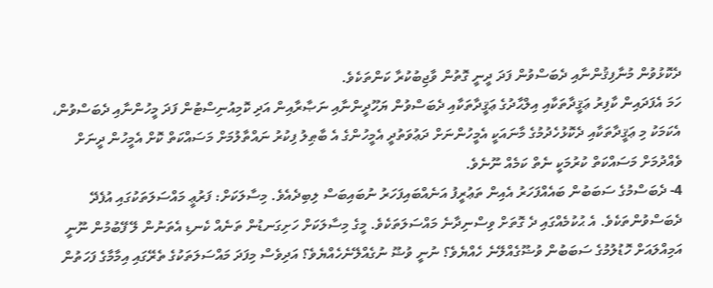ދެކޮޅުވުން މުނާފިޤުންނާއި ދެބަސްވުން ފަދަ ދީނީ ގޮތުން ވާޖިބުކުރާ ކަންތަކެވެ.
ހަމަ އެފަދައިން ކާފިރު ޢަޤީދާތަކާއި އިލްޙާދުގެ ޢަޤީދާތަކާއި ދެބަސްވުން ޔަހޫދީންނާއި ނަޞާރާއިން އަދި ކޮމިއުނިސްޓުން ފަދަ މީހުންނާއި ދެބަސްވުން، އެކަމަކު މި ޢަޤީދާތަކާއި ދެކޮޅުހެދުމުގެ މާނައަކީ އެމީހުންނަށް ދަޢުވަތުދީ އެމީހުންގެ އެ ބާޠިލު ފިކުރު ނައްތާލުމަށް މަސައްކަތް ކޮށް އެމީހުން ދީނަށް ވެއްދުމަށް މަސައްކަތް ކުރުމަކީ ނެތް ކަމެއް ނޫނެވެ.
4- ދެބަސްމުގެ ސަބަބުން ބައެއްފަހަރު އެއިން ތަޢުރީފު އަނެއްބައިފަހަރު ނުބައިބަސް ލިބިދެއެވެ. މިސާލަކަށް: ފަރުޢީ މައްސަލަތަކުގައި އުފެދޭ ދެބަސްވުންތަކެވެ. އެ ޙުކުމެއްގައި ދެ ގޮތަށް ވިސްނިދާނެ މައްސަލަތަކެވެ. މީގެ މިސާލަކަށް ހަށިގަނޑުން ތަނެއް ކެނޑި އެތަނުން ލޭ ފޭބުމުން ނޫނީ އަމިއްލައަށް ހޮޑުލުމުގެ ސަބަބުން ވުޟޫގެއްލޭނެ ހެއްޔެވެ؟ ނުނީ ވުޟޫ ނުގެއްލޭނެހެއްޔެވެ؟ އަދިވެސް މިފަދަ މައްސަލަތަކުގެ ތެރޭގައި އިމާމާގެ ފަހަތުން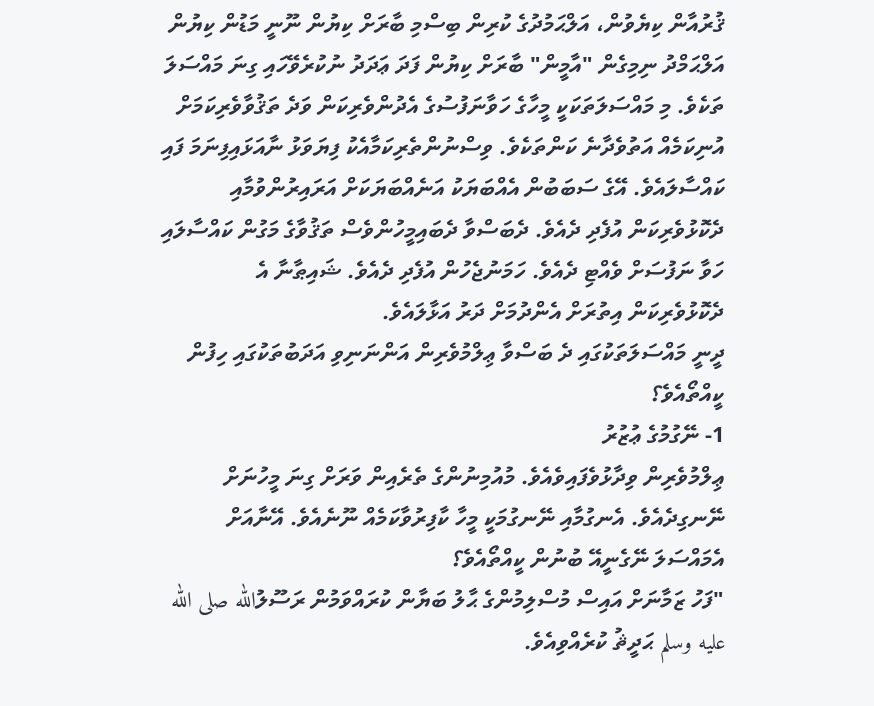ޤުރުއާން ކިޔެވުން، އަލްޙަމުދުގެ ކުރިން ބިސްމި ބާރަށް ކިޔުން ނޫނީ މަޑުން ކިޔުން އަލްޙަމްދު ނިމިގެން "އާމީން" ބާރަށް ކިޔުން ފަދަ ޢަދަދު ނުކުރެވޭހައި ގިނަ މައްސަލަ ތަކެވެ. މި މައްސަލަތަކަކީ މީހާގެ ހަވާނަފުސުގެ އެދުންވެރިކަން ވަދެ ތަޤުވާވެރިކަމަށް އުނިކަމެއް އަތުވެދާނެ ކަންތަކެވެ. ވިސްނުންތެރިކަމާއެކު ފިޔަވަޅު ނާއަޅައިފިނަމަ ފައި ކައްސާލައެވެ. އޭގެ ސަބަބުން އެއްބަޔަކު އަނެއްބަޔަކަށް އަރައިރުންވުމާއި ދެކޮޅުވެރިކަން އުފެދި ދެއެވެ. ދެބަސްވާ ދެބައިމީހުންވެސް ތަޤުވާގެ މަގުން ކައްސާލައި ހަވާ ނަފުސަށް ވެއްޓި ދެއެވެ. ހަމަނުޖެހުން އުފެދި ދެއެވެ. ޝައިޠާނާ އެ ދެކޮޅުވެރިކަން އިތުރަށް އެންދުމަށް ދަރު އަޅާލައެވެ.
ދީނީ މައްސަލަތަކުގައި ދެ ބަސްވާ ޢިލްމުވެރިން އަންނަނިވި އަދަބުތަކުގައި ހިފުން ކީއްތޯއެވެ؟
1- ނޭގުމުގެ ޢުޒުރު
ޢިލްމުވެރިން ވިދާޅުވެފައިވެއެވެ. މުއުމިނުންގެ ތެރެއިން ވަރަށް ގިނަ މީހުނަށް ނޭނގިދެއެވެ. އެނގުމާއި ނޭނގުމަކީ މީހާ ކާފިރުވާކަމެއް ނޫނެއެވެ. އޭނާއަށް އެމައްސަލަ ނޭގެނީއޭ ބުނުން ކީއްތޯއެވެ؟
"ފަހު ޒަމާނަށް އައިސް މުސްލިމުންގެ ޙާލު ބަޔާން ކުރައްވަމުން ރަސޫލުالله صلى الله عليه وسلم ޙަދީޘު ކުރެއްވިއެވެ.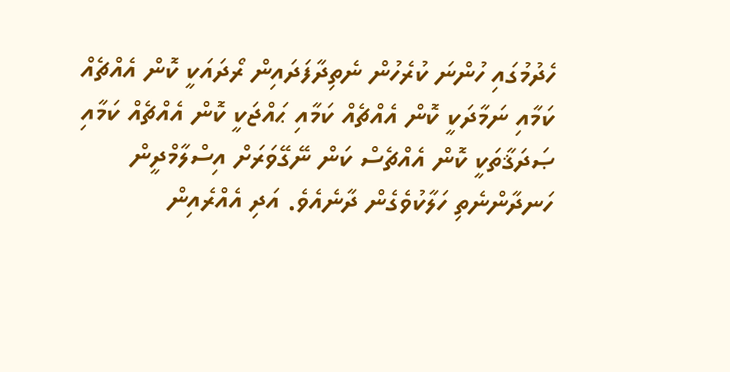ހެދުމުގައި ހުންނަ ކުރެހުން ނެތިދާފަދައިން ރޯދައަކީ ކޮން އެއްޗެއް ކަމާއި ނަމާދަކީ ކޮން އެއްޗެއް ކަމާއި ޙައްޖަކީ ކޮން އެއްޗެއް ކަމާއި ޞަދަޤާތަކީ ކޮން އެއްޗެސް ކަން ނޭގޭވަރަށް އިސްލާމްދީން ހަނދާންނެތި ހަލާކުވެގެން ދާނެއެވެ. އަދި އެއްރެއިން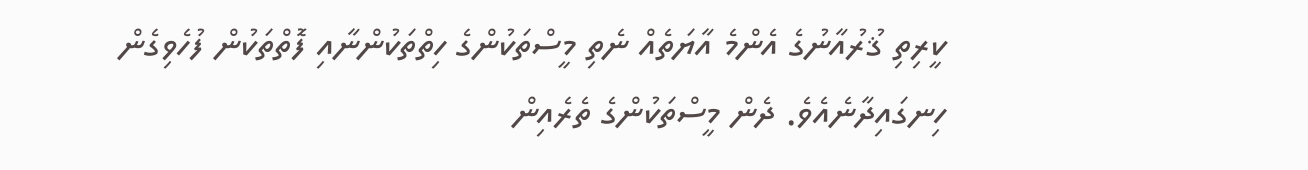ކީރިތި ޤުރުއާނުގެ އެންމެ އާޔަތެއް ނެތި މީސްތަކުންގެ ހިތްތަކުންނާއި ފޮތްތަކުން ފުހެވިގެން ހިނގައިދާނެއެވެ. ދެން މީސްތަކުންގެ ތެރެއިން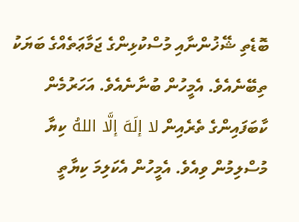ބޮޑެތި ޝޭޚުންނާއި މުސްކުޅިންގެ ޖަމާޢަތެއްގެ ބަޔަކު ތިބޭނެއެވެ. އެމީހުން ބުނާނެއެވެ. އަހަރުމެން ކާބަފައިންގެ ތެރެއިން لا إلَهَ إلَّا اللهُ ކިޔާ މުސްލިމުން ވިއެވެ. އެމީހުން އެކަލިމަ ކިޔާތީ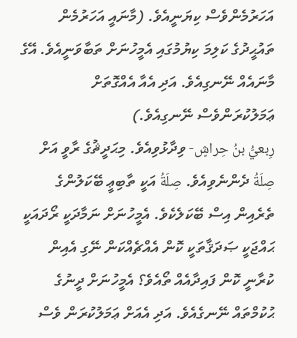އަހަރުމެންވެސް ކިޔަނީއެވެ. (މާނައީ އަހަރުމެން ތައުޙީދުގެ ކަލިމަ ކިޔުމުގައި އެމީހުނަށް ތަބާވަނީއެވެ. އޭގެ މާނައެއް ނޭނގިއެވެ. އަދި އެއާ އެއްގޮތަށް ޢަމަލުކުރަންވެސް ނޭނގިއެވެ.)
رِبعيُّ بنُ حِراشٍ- ވިދާޅުވިއެވެ. މިޙަދީޘުގެ ރާވީ އަށް صِلَةُ ދެންނެވިއެވެ. صِلَةُ އަކީ ތާބިޢީ ބޭކަލުންގެ ތެރެއިން އިސް ބޭކަލެކެވެ. އެމީހުނަށް ނަމާދަކީ ރޯދައަކީ ޙައްޖަކީ ޞަދަޤާތަކީ ކޮން އެއްޗެއްކަން ނޭގި އެއިން ކުރާނީ ކޮން ފައިދާއެއް ތޯއެވެ؟ އެމީހުނަށް ދީނުގެ ޙުކުމްތައް ނޭނގެއެވެ. އަދި އެއަށް ޢަމަލުކުރަން ވެސް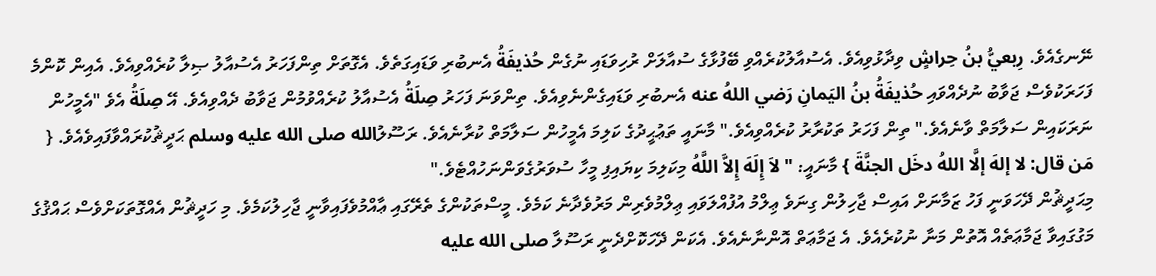ނޭނގެއެވެ. رِبعيُّ بنُ حِراشٍ ވިދާޅުވިއެވެ. އެސުއާލުކުރެއްވި ބޭފުޅާގެ ސުއާލަށް ރުހިވަޑައި ނުގެން حُذيفَةُ އެނބުރި ވަޑައިގަތެވެ. އެގޮތަށް ތިންފަހަރު އެސުއާލު ޞިލާ ކުރެއްވިއެވެ. އެއިން ކޮންމެ ފަހަރަކުވެސް ޖަވާބު ނުދެއްވައި حُذيفَةُ بنُ اليَمانِ رَضي اللهُ عنه އެނބުރި ވަޑައިގެންނެވިއެވެ. ތިންވަނަ ފަހަރު صِلَةُ އެސުއާލު ކުރެއްވުމުން ޖަވާބު ދެއްވިއެވެ. އޭ صِلَةُ އެވެ "އެމީހުން ނަރަކައިން ސަލާމަތް ވާނެއެވެ." ތިން ފަހަރު ތަކުރާރު ކުރެއްވިއެވެ." މާނައީ ތަޢުޙީދުގެ ކަލިމަ އެމީހުން ސަލާމަތް ކުރާނެއެވެ. ރަސޫލުالله صلى الله عليه وسلم ޙަދީޘުކުރައްވާފައިވެއެވެ. { مَن قال: لا إلهَ إلَّا اللهُ دخَل الجنَّةَ } މާނައީ: "لاَ إِلَهَ إِلاَّ اللَّهُ މިކަލިމަ ކިޔައިފި މީހާ ސުވަރުގެވަންނަހުއްޓެވެ."
މިޙަދީޘުން ދޭހަވަނީ ފަހު ޒަމާނަށް އައިސް ޖާހިލުން ގިނަވެ ޢިލްމު އުފުއްލަވައި ޢިލްމުވެރިން މަރުވެދާނެ ކަމެވެ. މީސްތަކުންގެ ތެރޭގައި ޢާއްމުވެފައިވާނީ ޖާހިލުކަމެވެ. މި ހަދީޘުން އެއްގޮތަކަށްވެސް ޙައްޤުގެ މަގުގައިވާ ޖަމާޢަތެއް އޮތުން މަނާ ނުކުރެއެވެ. އެ ޖަމާޢަތް އޮންނާނެއެވެ. އެކަން ދޭހަކޮށްދެނީ ރަސޫލާ صلى الله عليه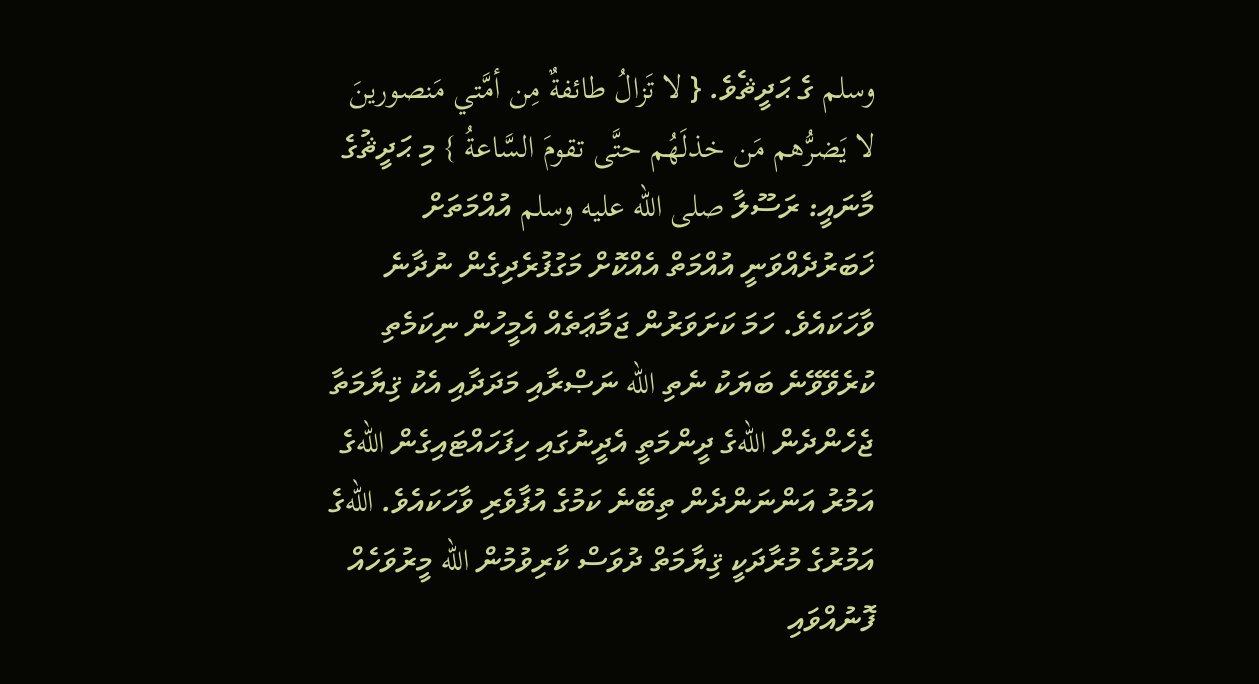وسلم ގެ ޙަދީޘެވެ. { لا تَزالُ طائفةٌ مِن أمَّتي مَنصورينَ لا يَضرُّهم مَن خذلَهُم حتَّى تقومَ السَّاعةُ } މި ޙަދީޘުގެ މާނައީ: ރަސޫލާ صلى الله عليه وسلم އުއްމަތަށް ޚަބަރުދެއްވަނީ އުއްމަތް އެއްކޮށް މަގުފުރެދިގެން ނުދާނެ ވާހަކައެވެ. ހަމަ ކަށަވަރުން ޖަމާޢަތެއް އެމީހުން ނިކަމެތި ކުރެވޭވޭނެ ބަޔަކު ނެތި الله ނަޞްރާއި މަދަދާއި އެކު ޤިޔާމަތާ ޖެހެންދެން اللهގެ ދީންމަތީ އެދީނުގައި ހިފަހައްޓައިގެން اللهގެ އަމުރު އަންނަންދެން ތިބޭނެ ކަމުގެ އުފާވެރި ވާހަކައެވެ. اللهގެ އަމުރުގެ މުރާދަކީ ޤިޔާމަތް ދުވަސް ކާރިވުމުން الله މީރުވަހެއް ފޮނުއްވައި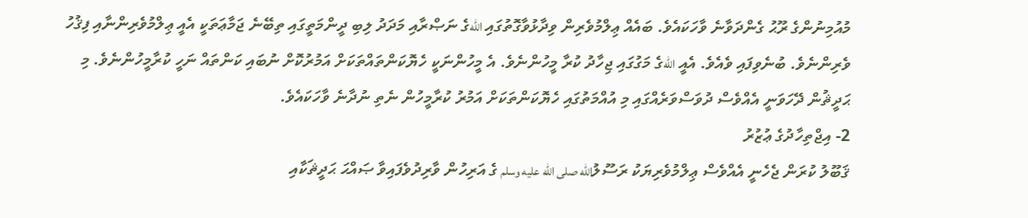މުއުމިނުންގެ ރޫޙު ގެންދަވާނެ ވާހަކައެވެ. ބައެއް ޢިލްމުވެރިން ވިދާޅުވާގޮތުގައި اللهގެ ނަޞްރާއި މަދަދު ލިބި ދީންމަތީގައި ތިބޭނެ ޖަމާޢަތަކީ އެއީ ޢިލްމުވެރިންނާއި ފިޤުހު ވެރިންނެވެ. ބުނެވިފައި ވެއެވެ. އެއީ اللهގެ މަގުގައި ޖިހާދު ކުރާ މީހުންނެވެ. އެ މީހުންނަކީ ހެޔޮކަންތައްތަކަށް އަމުރުކޮށް ނުބައި ކަންތައް ނަހީ ކުރާމީހުންނެވެ. މި ޙަދީޘުން ދޭހަވަނީ އެއްވެސް ދުވަސްވަރެއްގައި މި އުއްމަތުގައި ހެޔޮކަންތަކަށް އަމުރު ކުރާމީހުން ނެތި ނުދާނެ ވާހަކައެވެ.
2- އިޖްތިހާދުގެ ޢުޒުރު
ޤަބޫލު ކުރަން ޖެހެނީ އެއްވެސް ޢިލްމުވެރިޔަކު ރަސޫލުالله صلى الله عليه وسلم ގެ އަރިހުން ވާރިދުވެފައިވާ ޞައްޙަ ޙަދީޘަކާއި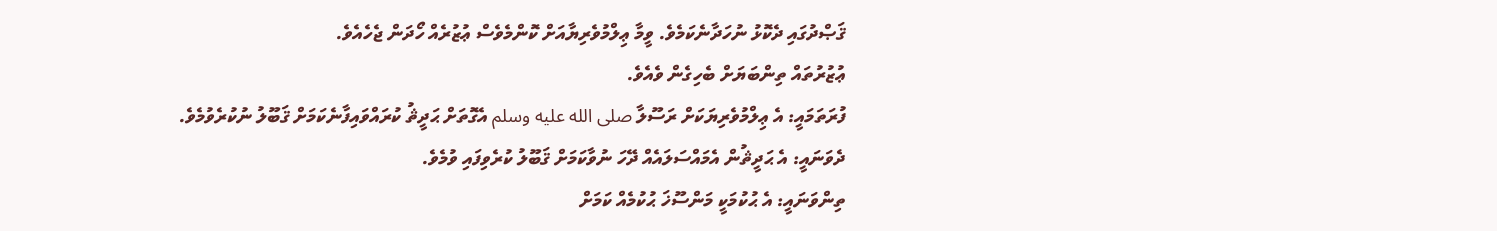ޤަޞްދުގައި ދެކޮޅު ނުހަދާނެކަމެވެ. ވީމާ ޢިލްމުވެރިޔާއަށް ކޮންމެވެސް ޢުޒުރެއް ހޯދަން ޖެހެއެވެ.
ޢުޒުރުތައް ތިންބަޔަށް ބެހިގެން ވެއެވެ.
ފުރަތަމައީ: އެ ޢިލްމުވެރިޔަކަށް ރަސޫލާ صلى الله عليه وسلم އެގޮތަށް ޙަދީޘު ކުރައްވައިފާނެކަމަށް ޤަބޫލު ނުކުރެވުމެވެ.
ދެވަނައީ: އެ ޙަދީޘުން އެމައްސަލައެއް ދޭހަ ނުވާކަމަށް ޤަބޫލު ކުރެވިފައި ވުމެވެ.
ތިންވަނައީ: އެ ޙުކުމަކީ މަންސޫޚަ ޙުކުމެއް ކަމަށް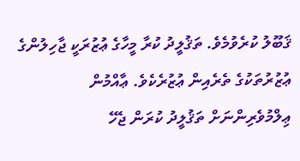ޤަބޫލު ކުރެވުމެވެ. ތަޤުލީދު ކުރާ މީހާގެ ޢުޒުރަކީ ޖާހިލުންގެ ޢުޒުރުތަކުގެ ތެރެއިން ޢުޒުރެކެވެ. ޢާއްމުން ޢިލްމުވެރިންނަށް ތަޤުލީދު ކުރަން ޖެހޭ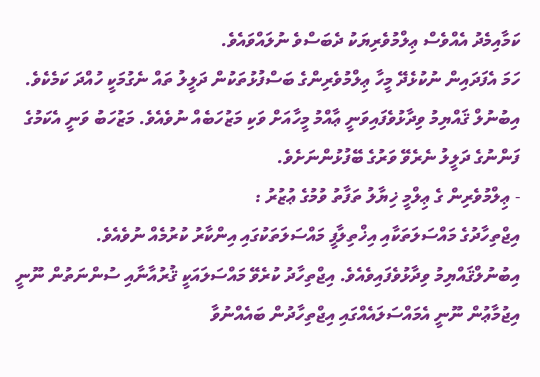ކަމާއިމެދު އެއްވެސް ޢިލްމުވެރިޔަކު ދެބަސްވެ ނުލައްވައެވެ.
ހަމަ އެފަދައިން ނުކުޅެދޭ މީހާ ޢިލްމުވެރިންގެ ބަސްފުޅުތަކުން ދަލީލު ތައް ނެގުމަކީ ހުއްދަ ކަމެކެވެ.
އިބުނުލް ޤައްޔިމު ވިދާޅުވެފައިވަނީ ޢާއްމު މީހާއަށް ވަކި މަޒުހަބެއް ނުވެއެވެ. މަޒުހަބު ވަނީ އެކަމުގެ ފަންނުގެ ދަލީލު ނެރެވޭ ވަރުގެ ބޭފުޅުންނަށެވެ.
- ޢިލްމުވެރިން ގެ ޢިލްމީ ޚިޔާލު ތަފާތު ވުމުގެ ޢުޒުރު :
އިޖްތިހާދުގެ މައްސަލަތަކާއި އިޚްތިލާފީ މައްސަލަތަކުގައި އިންކާރު ކުރުމެއް ނުވެއެވެ. އިބުނުލްޤައްޔިމު ވިދާޅުވެފައިވެއެވެ. އިޖްތިހާދު ކުރެވޭ މައްސަލައަކީ ޤުރުއާނާއި ސުންނަތުން ނޫނީ އިޖުމާޢުން ނޫނީ އެމައްސަލައެއްގައި އިޖްތިހާދުން ބައެއްނުވާ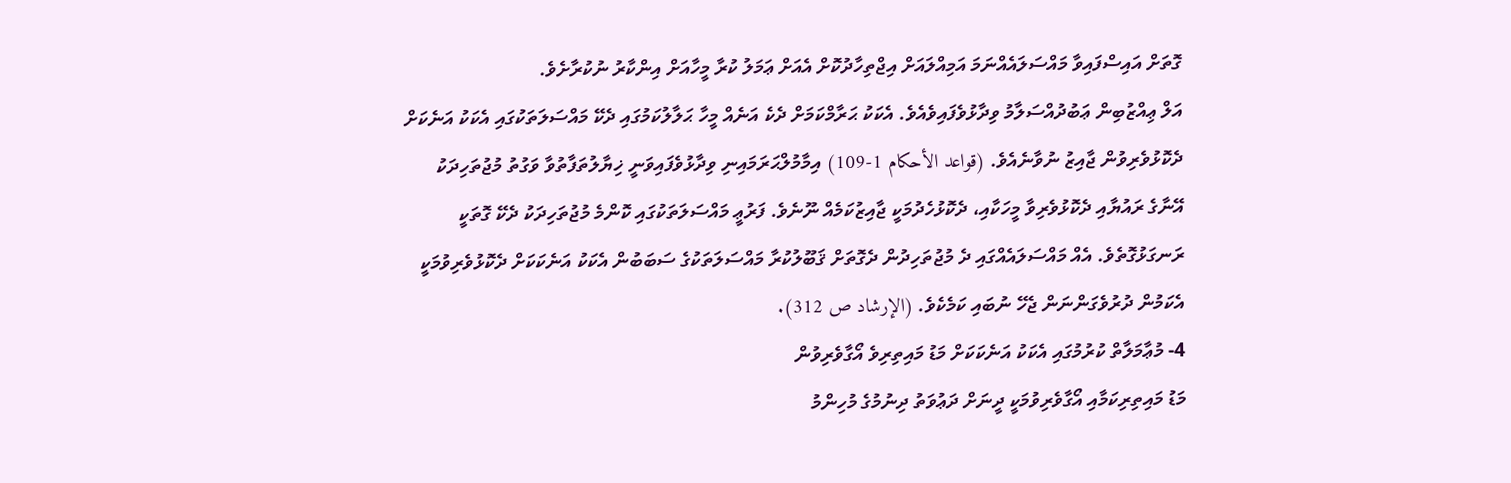ގޮތަށް އައިސްފައިވާ މައްސަލައެއްނަމަ އަމިއްލައަށް އިޖްތިހާދުކޮށް އެއަށް ޢަމަލު ކުރާ މީހާއަށް އިންކާރު ނުކުރާށެވެ.
އަލް ޢިއްޒުބިން ޢަބުދުއްސަލާމު ވިދާޅުވެފައިވެއެވެ. އެކަކު ޙަރާމްކަމަށް ދެކެ އަނެއް މީހާ ޙަލާލުކަމުގައި ދެކޭ މައްސަލަތަކުގައި އެކަކު އަނެކަށް ދެކޮޅުވެރިވުން ޖާއިޒު ނުވާނެއެވެ. (قواعد الأحكام 1-109) އިމާމުލްޙަރަމައިނި ވިދާޅުވެފައިވަނީ ޚިޔާލުތަފާތުވާ ވަގުތު މުޖުތަހިދަކު އޭނާގެ ރައުޔާއި ދެކޮޅުވެރިވާ މީހަކާއި، ދެކޮޅުހެދުމަކީ ޖާއިޒުކަމެއް ނޫނެވެ. ފަރުޢީ މައްސަލަތަކުގައި ކޮންމެ މުޖުތަހިދަކު ދެކޭ ގޮތަކީ ރަނގަޅުގޮތެވެ. އެއް މައްސަލައެއްގައި ދެ މުޖުތަހިދުން ދެގޮތަށް ޤަބޫލުކުރާ މައްސަލަތަކުގެ ސަބަބުން އެކަކު އަނެކަކަށް ދެކޮޅުވެރިވުމަކީ އެކަމުން ދުރުވެގަންނަން ޖެހޭ ނުބައި ކަމެކެވެ. (الإرشاد ص 312).
4- މުޢާމަލާތް ކުރުމުގައި އެކަކު އަނެކަކަށް މަޑު މައިތިރިވެ އޯގާވެރިވުން
މަޑު މައިތިރިކަމާއި އޯގާވެރިވުމަކީ ދީނަށް ދަޢުވަތު ދިނުމުގެ މުހިންމު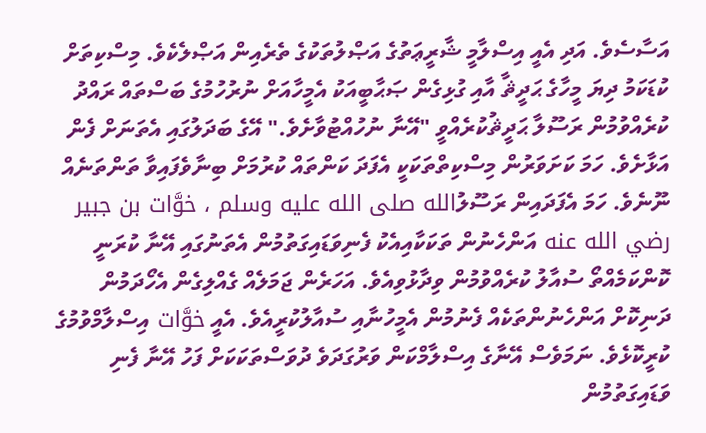އަސާސެވެ. އަދި އެއީ އިސްލާމީ ޝާރީޢަތުގެ އަޞްލުތަކުގެ ތެރެއިން އަޞްލެކެވެ. މިސްކިތަށް ކުޑަކަމު ދިޔަ މީހާގެ ޙަދީޘާ އާއި ގުޅިގެން ޞަޙާބީއަކު އެމީހާއަށް ނުރުހުމުގެ ބަސްތައް ރައްދު ކުރެއްވުމުން ރަސޫލާ ޙަދީޘުކުރެއްވީ "އޭނާ ނުހުއްޓުވާށެވެ." އޭގެ ބަދަލުގައި އެތަނަށް ފެން އަޅާށެވެ. ހަމަ ކަށަވަރުން މިސްކިތްތަކަކީ އެފަދަ ކަންތައް ކުރުމަށް ބިނާވެފައިވާ ތަންތަނެއް ނޫނެވެ. ހަމަ އެފަދައިން ރަސޫލުالله صلى الله عليه وسلم ، خوَّات بن جبير رضي الله عنه އަންހެނުން ތަކަކާއިއެކު ފެނިވަޑައިގަތުމުން އެތަނުގައި އޭނާ ކުރަނީ ކޮންކަމެއްތޯ ސުއާލު ކުރެއްވުމުން ވިދާޅުވިއެވެ. އަހަރެން ޖަމަލެއް ގެއްލިގެން އެހޯދަމުން ދަނިކޮށް އަންހެނުންތަކެއް ފެނުމުން އެމީހުނާއި ސުއާލުކުރީއެވެ. އެއީ خوَّات އިސްލާމްވުމުގެ ކުރީކޮޅެވެ. ނަމަވެސް އޭނާގެ އިސްލާމްކަން ވަރުގަދަވެ ދުވަސްތަކަކަށް ފަހު އޭނާ ފެނި ވަޑައިގަތުމުން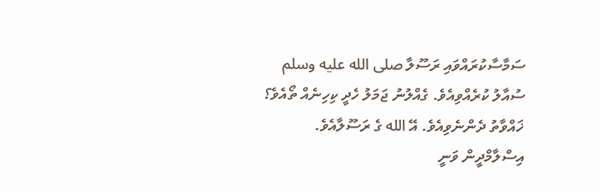ސަމާސާކުރައްވައި ރަސޫލާ صلى الله عليه وسلم ސުއާލު ކުރެއްވިއެވެ. ގެއްލުނު ޖަމަލު ހެދީ ކިހިނެއް ތޯއެވެ؟ ޚައްވާތު ދެންނެވިއެވެ. އޭ الله ގެ ރަސޫލާއެވެ. އިސްލާމްދީން ވަނީ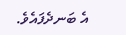އެ ބަނދެފައެވެ.